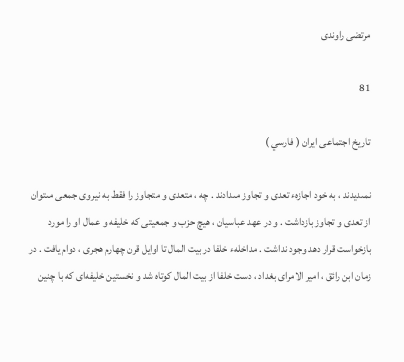مرتضى راوندى

81

تاريخ اجتماعى ايران ( فارسي )

نمىديدند ، به خود اجازهء تعدى و تجاوز مىدادند . چه ، متعدى و متجاوز را فقط به نيروى جمعى مىتوان از تعدى و تجاوز بازداشت . و در عهد عباسيان ، هيچ حزب و جمعيتى كه خليفه و عمال او را مورد بازخواست قرار دهد وجود نداشت . مداخلهء خلفا در بيت المال تا اوايل قرن چهارم هجرى ، دوام يافت . در زمان ابن رائق ، امير الامراى بغداد ، دست خلفا از بيت المال كوتاه شد و نخستين خليفه‌اى كه با چنين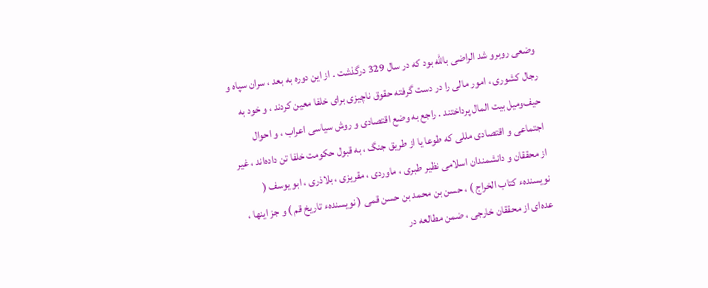وضعى روبرو شد الراضى باللّه بود كه در سال 329 درگذشت . از اين دوره به بعد ، سران سپاه و رجال كشورى ، امور مالى را در دست گرفته حقوق ناچيزى براى خلفا معين كردند ، و خود به حيف‌وميل بيت المال پرداختند . راجع به وضع اقتصادى و روش سياسى اعراب ، و احوال اجتماعى و اقتصادى مللى كه طوعا يا از طريق جنگ ، به قبول حكومت خلفا تن داده‌اند ، غير از محققان و دانشمندان اسلامى نظير طبرى ، ماوردى ، مقريزى ، بلاذرى ، ابو يوسف ( نويسندهء كتاب الخراج ) ، حسن بن محمد بن حسن قمى ( نويسندهء تاريخ قم ) و جز اينها ، عده‌اى از محققان خارجى ، ضمن مطالعه در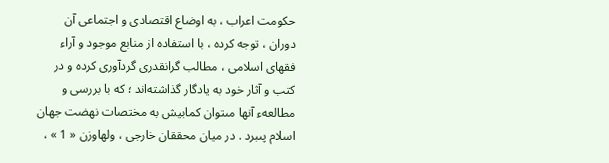حكومت اعراب ، به اوضاع اقتصادى و اجتماعى آن دوران ، توجه كرده ، با استفاده از منابع موجود و آراء فقهاى اسلامى ، مطالب گرانقدرى گردآورى كرده و در كتب و آثار خود به يادگار گذاشته‌اند ؛ كه با بررسى و مطالعهء آنها مىتوان كمابيش به مختصات نهضت جهان اسلام پىبرد . در ميان محققان خارجى ، ولهاوزن « 1 » ،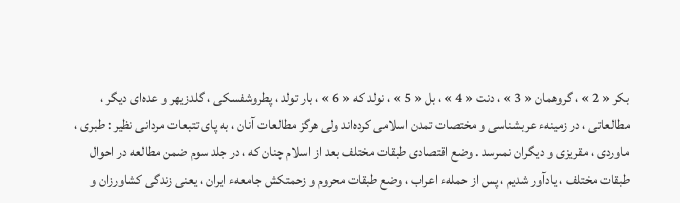بكر « 2 » ، گروهمان « 3 » ، دنت « 4 » ، بل « 5 » ، نولد كه « 6 » ، بار تولد ، پطروشفسكى ، گلدزيهر و عده‌اى ديگر ، مطالعاتى ، در زمينهء عربشناسى و مختصات تمدن اسلامى كرده‌اند ولى هرگز مطالعات آنان ، به پاى تتبعات مردانى نظير : طبرى ، ماوردى ، مقريزى و ديگران نمىرسد . وضع اقتصادى طبقات مختلف بعد از اسلام چنان كه ، در جلد سوم ضمن مطالعه در احوال طبقات مختلف ، يادآور شديم ، پس از حملهء اعراب ، وضع طبقات محروم و زحمتكش جامعهء ايران ، يعنى زندگى كشاورزان و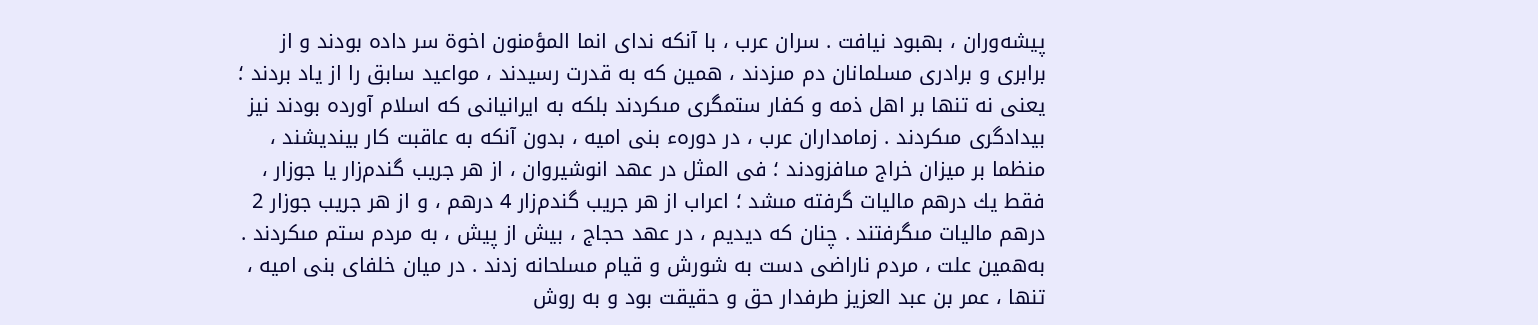پيشه‌وران ، بهبود نيافت . سران عرب ، با آنكه نداى انما المؤمنون اخوة سر داده بودند و از برابرى و برادرى مسلمانان دم مىزدند ، همين كه به قدرت رسيدند ، مواعيد سابق را از ياد بردند ؛ يعنى نه تنها بر اهل ذمه و كفار ستمگرى مىكردند بلكه به ايرانيانى كه اسلام آورده بودند نيز بيدادگرى مىكردند . زمامداران عرب ، در دورهء بنى اميه ، بدون آنكه به عاقبت كار بينديشند ، منظما بر ميزان خراج مىافزودند ؛ فى المثل در عهد انوشيروان ، از هر جريب گندم‌زار يا جوزار ، فقط يك درهم ماليات گرفته مىشد ؛ اعراب از هر جريب گندم‌زار 4 درهم ، و از هر جريب جوزار 2 درهم ماليات مىگرفتند . چنان كه ديديم ، در عهد حجاج ، بيش از پيش ، به مردم ستم مىكردند . به‌همين علت ، مردم ناراضى دست به شورش و قيام مسلحانه زدند . در ميان خلفاى بنى اميه ، تنها ، عمر بن عبد العزيز طرفدار حق و حقيقت بود و به روش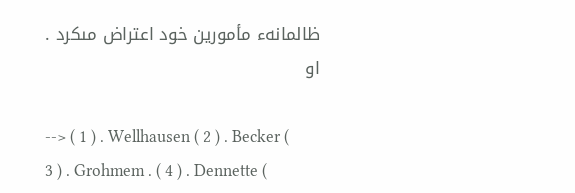ظالمانهء مأمورين خود اعتراض مىكرد . او

--> ( 1 ) . Wellhausen ( 2 ) . Becker ( 3 ) . Grohmem . ( 4 ) . Dennette (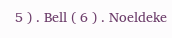5 ) . Bell ( 6 ) . Noeldeke